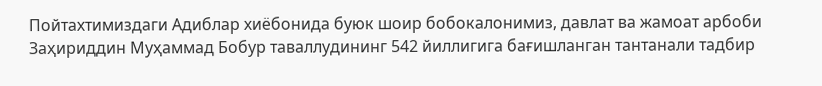Пойтахтимиздаги Адиблар хиёбонида буюк шоир бобокалонимиз, давлат ва жамоат арбоби Заҳириддин Муҳаммад Бобур таваллудининг 542 йиллигига бағишланган тантанали тадбир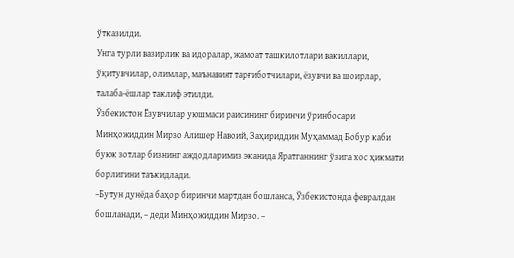ўтказилди.
Унга турли вазирлик ва идоралар, жамоат ташкилотлари вакиллари, ўқитувчилар, олимлар, маънавият тарғиботчилари, ёзувчи ва шоирлар, талаба-ёшлар таклиф этилди.
Ўзбекистон Ёзувчилар уюшмаси раисининг биринчи ўринбосари Минҳожиддин Мирзо Алишер Навоий, Заҳириддин Муҳаммад Бобур каби буюк зотлар бизнинг аждодларимиз эканида Яратганнинг ўзига хос ҳикмати борлигини таъкидлади.
–Бутун дунёда баҳор биринчи мартдан бошланса, Ўзбекистонда февралдан бошланади, – деди Минҳожиддин Мирзо. –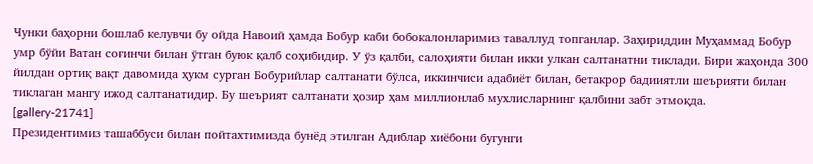Чунки баҳорни бошлаб келувчи бу ойда Навоий ҳамда Бобур каби бобокалонларимиз таваллуд топганлар. Заҳириддин Муҳаммад Бобур умр бўйи Ватан соғинчи билан ўтган буюк қалб соҳибидир. У ўз қалби, салоҳияти билан икки улкан салтанатни тиклади. Бири жаҳонда 300 йилдан ортиқ вақт давомида ҳукм сурган Бобурийлар салтанати бўлса, иккинчиси адабиёт билан, бетакрор бадииятли шеърияти билан тиклаган мангу ижод салтанатидир. Бу шеърият салтанати ҳозир ҳам миллионлаб мухлисларнинг қалбини забт этмоқда.
[gallery-21741]
Президентимиз ташаббуси билан пойтахтимизда бунёд этилган Адиблар хиёбони бугунги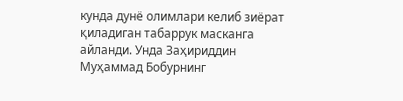кунда дунё олимлари келиб зиёрат қиладиган табаррук масканга айланди. Унда Заҳириддин Муҳаммад Бобурнинг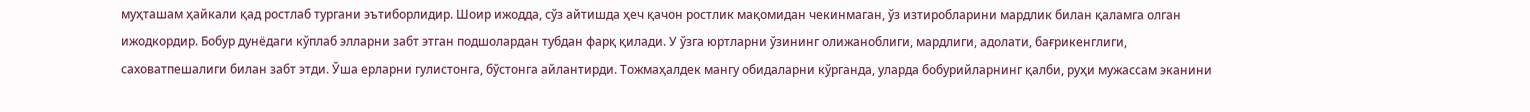муҳташам ҳайкали қад ростлаб тургани эътиборлидир. Шоир ижодда, сўз айтишда ҳеч қачон ростлик мақомидан чекинмаган, ўз изтиробларини мардлик билан қаламга олган ижодкордир. Бобур дунёдаги кўплаб элларни забт этган подшолардан тубдан фарқ қилади. У ўзга юртларни ўзининг олижаноблиги, мардлиги, адолати, бағрикенглиги, саховатпешалиги билан забт этди. Ўша ерларни гулистонга, бўстонга айлантирди. Тожмаҳалдек мангу обидаларни кўрганда, уларда бобурийларнинг қалби, руҳи мужассам эканини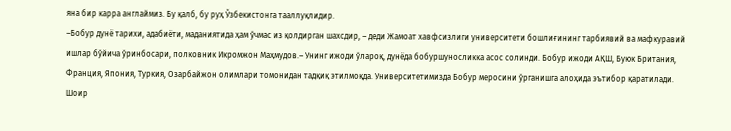яна бир карра англаймиз. Бу қалб, бу руҳ Ўзбекистонга тааллуқлидир.
–Бобур дунё тарихи, адабиёти, маданиятида ҳам ўчмас из қолдирган шахсдир, – деди Жамоат хавфсизлиги университети бошлиғининг тарбиявий ва мафкуравий ишлар бўйича ўринбосари, полковник Икромжон Маҳмудов.– Унинг ижоди ўлароқ, дунёда бобуршуносликка асос солинди. Бобур ижоди АҚШ, Буюк Британия, Франция, Япония, Туркия, Озарбайжон олимлари томонидан тадқиқ этилмоқда. Университетимизда Бобур меросини ўрганишга алоҳида эътибор қаратилади. Шоир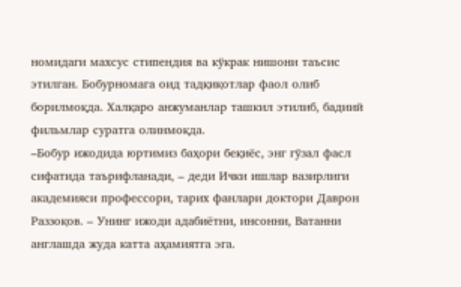номидаги махсус стипендия ва кўкрак нишони таъсис этилган. Бобурномага оид тадқиқотлар фаол олиб борилмоқда. Халқаро анжуманлар ташкил этилиб, бадиий фильмлар суратга олинмоқда.
–Бобур ижодида юртимиз баҳори беқиёс, энг гўзал фасл сифатида таърифланади, – деди Ички ишлар вазирлиги академияси профессори, тарих фанлари доктори Даврон Раззоқов. – Унинг ижоди адабиётни, инсонни, Ватанни англашда жуда катта аҳамиятга эга.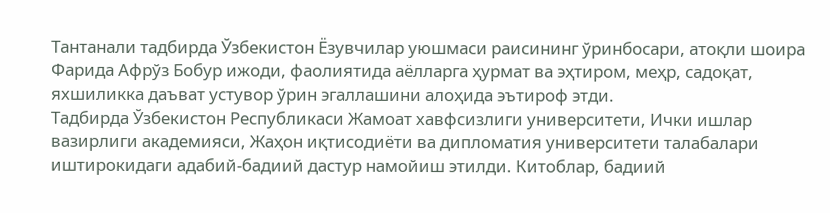Тантанали тадбирда Ўзбекистон Ёзувчилар уюшмаси раисининг ўринбосари, атоқли шоира Фарида Афрўз Бобур ижоди, фаолиятида аёлларга ҳурмат ва эҳтиром, меҳр, садоқат, яхшиликка даъват устувор ўрин эгаллашини алоҳида эътироф этди.
Тадбирда Ўзбекистон Республикаси Жамоат хавфсизлиги университети, Ички ишлар вазирлиги академияси, Жаҳон иқтисодиёти ва дипломатия университети талабалари иштирокидаги адабий-бадиий дастур намойиш этилди. Китоблар, бадиий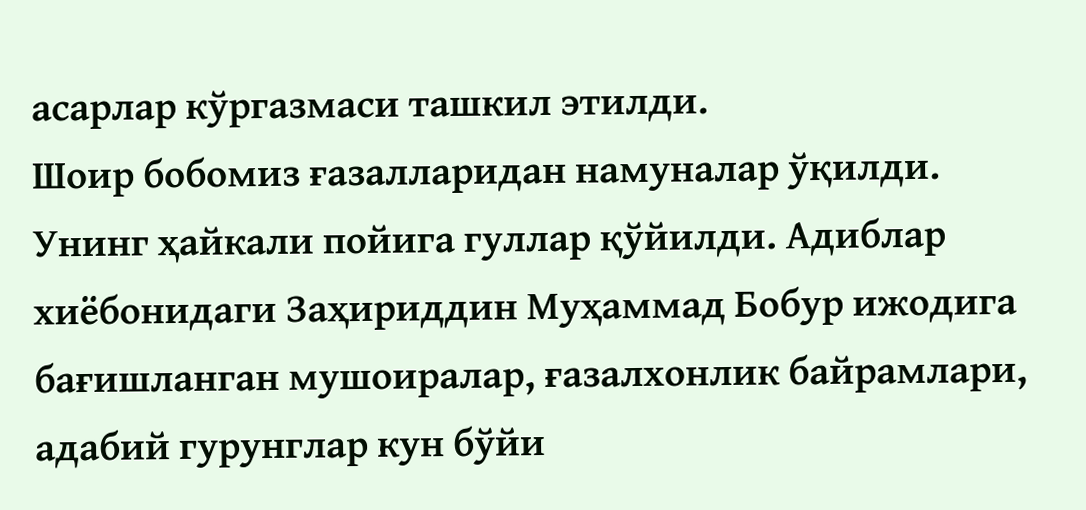асарлар кўргазмаси ташкил этилди.
Шоир бобомиз ғазалларидан намуналар ўқилди. Унинг ҳайкали пойига гуллар қўйилди. Адиблар хиёбонидаги Заҳириддин Муҳаммад Бобур ижодига бағишланган мушоиралар, ғазалхонлик байрамлари, адабий гурунглар кун бўйи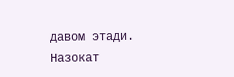давом этади.
Назокат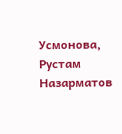Усмонова,
Рустам Назарматов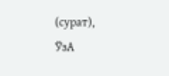(сурат),
ЎзА